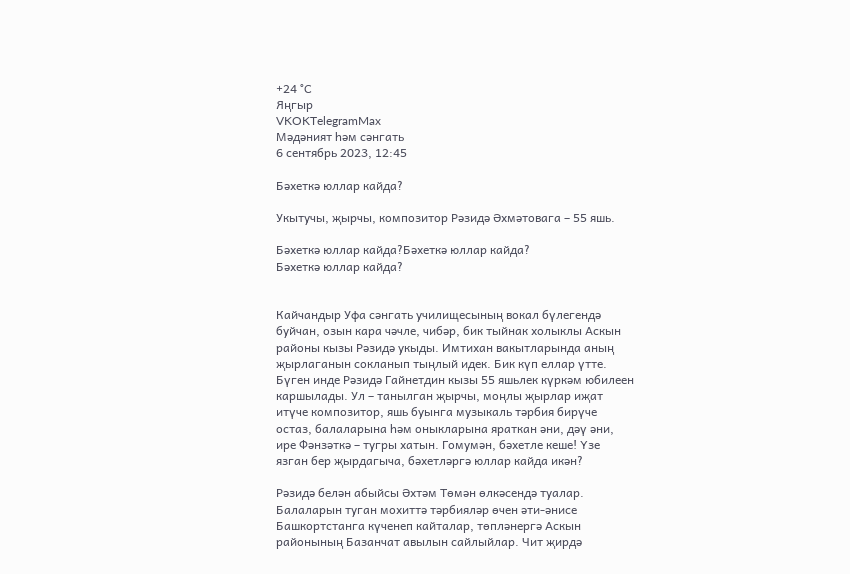+24 °С
Яңгыр
VKOKTelegramMax
Мәдәният һәм сәнгать
6 сентябрь 2023, 12:45

Бәхеткә юллар кайда?

Укытучы, җырчы, композитор Рәзидә Әхмәтовага – 55 яшь.

Бәхеткә юллар кайда?Бәхеткә юллар кайда?
Бәхеткә юллар кайда?


Кайчандыр Уфа сәнгать училищесының вокал бүлегендә буйчан, озын кара чәчле, чибәр, бик тыйнак холыклы Аскын районы кызы Рәзидә укыды. Имтихан вакытларында аның җырлаганын сокланып тыңлый идек. Бик күп еллар үтте. Бүген инде Рәзидә Гайнетдин кызы 55 яшьлек күркәм юбилеен каршылады. Ул – танылган җырчы, моңлы җырлар иҗат итүче композитор, яшь буынга музыкаль тәрбия бирүче остаз, балаларына һәм оныкларына яраткан әни, дәү әни, ире Фәнзәткә – тугры хатын. Гомумән, бәхетле кеше! Үзе язган бер җырдагыча, бәхетләргә юллар кайда икән?

Рәзидә белән абыйсы Әхтәм Төмән өлкәсендә туалар. Балаларын туган мохиттә тәрбияләр өчен әти-әнисе Башкортстанга күченеп кайталар, төпләнергә Аскын районының Базанчат авылын сайлыйлар. Чит җирдә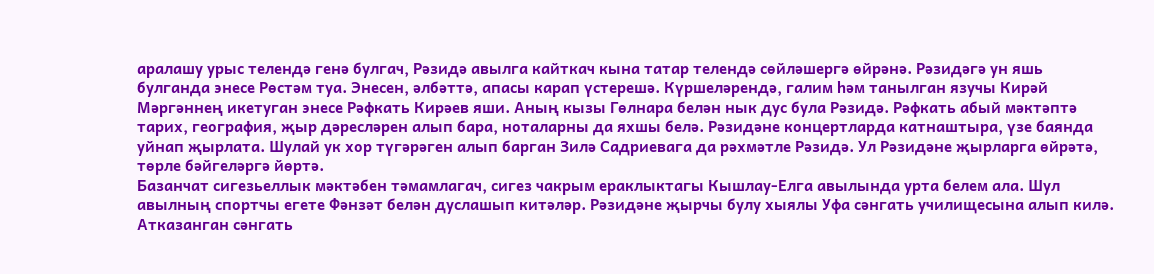аралашу урыс телендә генә булгач, Рәзидә авылга кайткач кына татар телендә сөйләшергә өйрәнә. Рәзидәгә ун яшь булганда энесе Рөстәм туа. Энесен, әлбәттә, апасы карап үстерешә. Күршеләрендә, галим һәм танылган язучы Кирәй Мәргәннең икетуган энесе Рәфкать Кирәев яши. Аның кызы Гөлнара белән нык дус була Рәзидә. Рәфкать абый мәктәптә тарих, география, җыр дәресләрен алып бара, ноталарны да яхшы белә. Рәзидәне концертларда катнаштыра, үзе баянда уйнап җырлата. Шулай ук хор түгәрәген алып барган Зилә Садриевага да рәхмәтле Рәзидә. Ул Рәзидәне җырларга өйрәтә, төрле бәйгеләргә йөртә.
Базанчат сигезьеллык мәктәбен тәмамлагач, сигез чакрым ераклыктагы Кышлау-Елга авылында урта белем ала. Шул авылның спортчы егете Фәнзәт белән дуслашып китәләр. Рәзидәне җырчы булу хыялы Уфа сәнгать училищесына алып килә. Атказанган сәнгать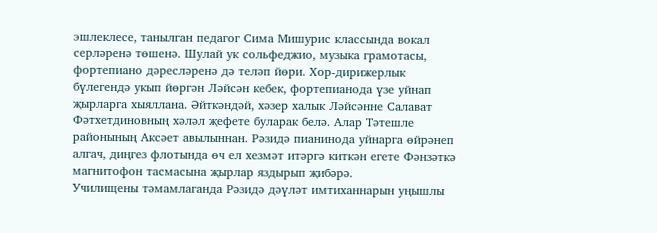эшлеклесе, танылган педагог Сима Мишурис классында вокал серләренә төшенә. Шулай ук сольфеджио, музыка грамотасы, фортепиано дәресләренә дә теләп йөри. Хор-дирижерлык бүлегендә укып йөргән Ләйсән кебек, фортепианода үзе уйнап җырларга хыяллана. Әйткәндәй, хәзер халык Ләйсәнне Салават Фәтхетдиновның хәләл җефете буларак белә. Алар Тәтешле районының Аксәет авылыннан. Рәзидә пианинода уйнарга өйрәнеп алгач, диңгез флотында өч ел хезмәт итәргә киткән егете Фәнзәткә магнитофон тасмасына җырлар яздырып җибәрә.
Училищены тәмамлаганда Рәзидә дәүләт имтиханнарын уңышлы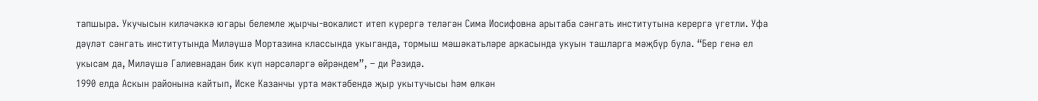тапшыра. Укучысын киләчәккә югары белемле җырчы-вокалист итеп күрергә теләгән Сима Иосифовна арытаба сәнгать институтына керергә үгетли. Уфа дәүләт сәнгать институтында Миләүшә Мортазина классында укыганда, тормыш мәшәкатьләре аркасында укуын ташларга мәҗбүр була. “Бер генә ел укысам да, Миләүшә Галиевнадан бик күп нәрсәләргә өйрәндем”, – ди Рәзидә.
1990 елда Аскын районына кайтып, Иске Казанчы урта мәктәбендә җыр укытучысы һәм өлкән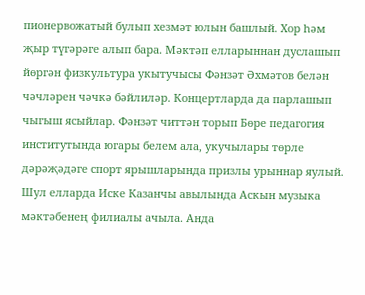пионервожатый булып хезмәт юлын башлый. Хор һәм җыр түгәрәге алып бара. Мәктәп елларыннан дуслашып йөргән физкультура укытучысы Фәнзәт Әхмәтов белән чәчләрен чәчкә бәйлиләр. Концертларда да парлашып чыгыш ясыйлар. Фәнзәт читтән торып Бөре педагогия институтында югары белем ала, укучылары төрле дәрәҗәдәге спорт ярышларында призлы урыннар яулый. Шул елларда Иске Казанчы авылында Аскын музыка мәктәбенең филиалы ачыла. Анда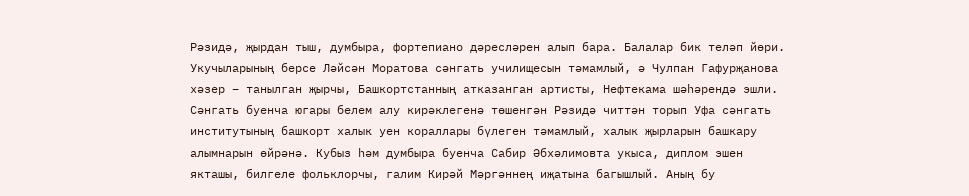Рәзидә, җырдан тыш, думбыра, фортепиано дәресләрен алып бара. Балалар бик теләп йөри. Укучыларының берсе Ләйсән Моратова сәнгать училищесын тәмамлый, ә Чулпан Гафурҗанова хәзер – танылган җырчы, Башкортстанның атказанган артисты, Нефтекама шәһәрендә эшли.
Сәнгать буенча югары белем алу кирәклегенә төшенгән Рәзидә читтән торып Уфа сәнгать институтының башкорт халык уен кораллары бүлеген тәмамлый, халык җырларын башкару алымнарын өйрәнә. Кубыз һәм думбыра буенча Сабир Әбхәлимовта укыса, диплом эшен якташы, билгеле фольклорчы, галим Кирәй Мәргәннең иҗатына багышлый. Аның бу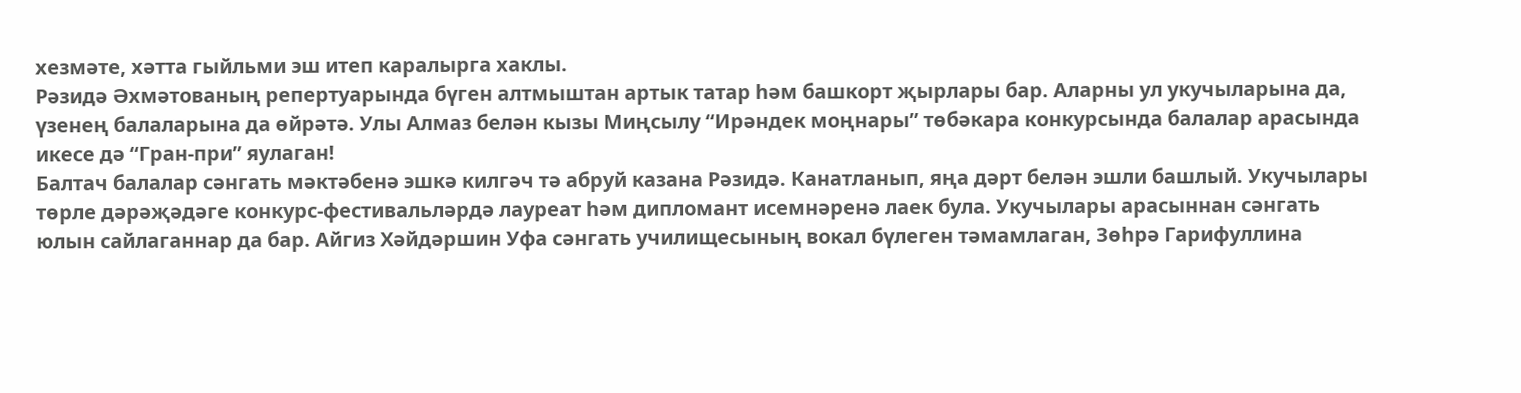хезмәте, хәтта гыйльми эш итеп каралырга хаклы.
Рәзидә Әхмәтованың репертуарында бүген алтмыштан артык татар һәм башкорт җырлары бар. Аларны ул укучыларына да, үзенең балаларына да өйрәтә. Улы Алмаз белән кызы Миңсылу “Ирәндек моңнары” төбәкара конкурсында балалар арасында икесе дә “Гран-при” яулаган!
Балтач балалар сәнгать мәктәбенә эшкә килгәч тә абруй казана Рәзидә. Канатланып, яңа дәрт белән эшли башлый. Укучылары төрле дәрәҗәдәге конкурс-фестивальләрдә лауреат һәм дипломант исемнәренә лаек була. Укучылары арасыннан сәнгать юлын сайлаганнар да бар. Айгиз Хәйдәршин Уфа сәнгать училищесының вокал бүлеген тәмамлаган, Зөһрә Гарифуллина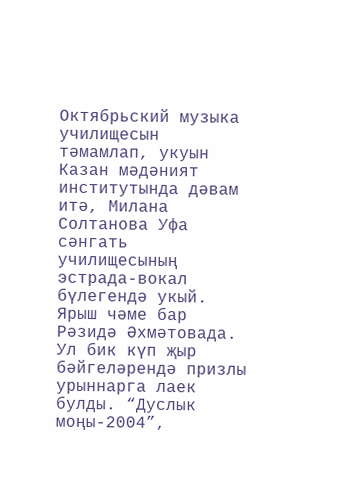Октябрьский музыка училищесын тәмамлап, укуын Казан мәдәният институтында дәвам итә, Милана Солтанова Уфа сәнгать училищесының эстрада-вокал бүлегендә укый.
Ярыш чәме бар Рәзидә Әхмәтовада. Ул бик күп җыр бәйгеләрендә призлы урыннарга лаек булды. “Дуслык моңы-2004”,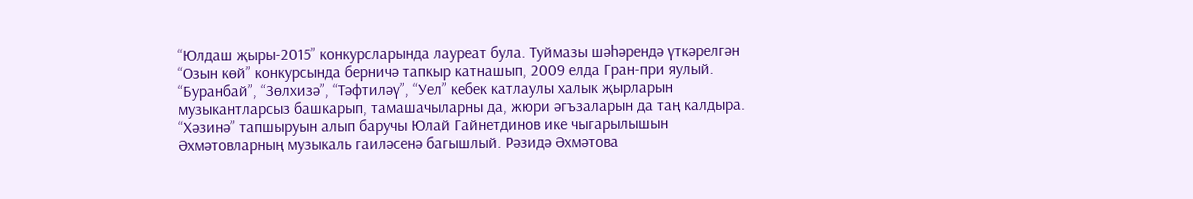“Юлдаш җыры-2015” конкурсларында лауреат була. Туймазы шәһәрендә үткәрелгән “Озын көй” конкурсында берничә тапкыр катнашып, 2009 елда Гран-при яулый. “Буранбай”, “Зөлхизә”, “Тәфтиләү”, “Уел” кебек катлаулы халык җырларын музыкантларсыз башкарып, тамашачыларны да, жюри әгъзаларын да таң калдыра. “Хәзинә” тапшыруын алып баручы Юлай Гайнетдинов ике чыгарылышын Әхмәтовларның музыкаль гаиләсенә багышлый. Рәзидә Әхмәтова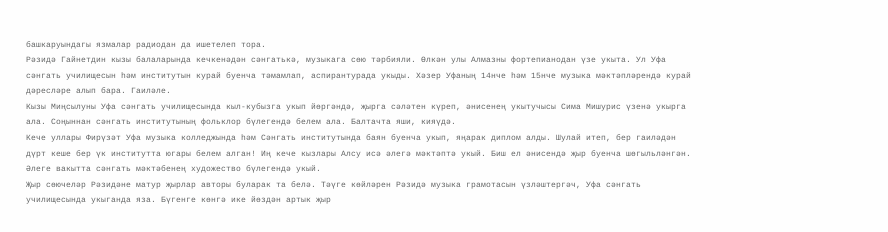башкаруындагы язмалар радиодан да ишетелеп тора.
Рәзидә Гайнетдин кызы балаларында кечкенәдән сәнгатькә, музыкага сөю тәрбияли. Өлкән улы Алмазны фортепианодан үзе укыта. Ул Уфа сәнгать училищесын һәм институтын курай буенча тәмамлап, аспирантурада укыды. Хәзер Уфаның 14нче һәм 15нче музыка мәктәпләрендә курай дәресләре алып бара. Гаиләле.
Кызы Миңсылуны Уфа сәнгать училищесында кыл-кубызга укып йөргәндә, җырга сәләтен күреп, әнисенең укытучысы Сима Мишурис үзенә укырга ала. Соңыннан сәнгать институтының фольклор бүлегендә белем ала. Балтачта яши, кияүдә.
Кече уллары Фирүзәт Уфа музыка колледжында һәм Сәнгать институтында баян буенча укып, яңарак диплом алды. Шулай итеп, бер гаиләдән дүрт кеше бер үк институтта югары белем алган! Иң кече кызлары Алсу исә әлегә мәктәптә укый. Биш ел әнисендә җыр буенча шөгыльләнгән. Әлеге вакытта сәнгать мәктәбенең художество бүлегендә укый.
Җыр сөючеләр Рәзидәне матур җырлар авторы буларак та белә. Тәүге көйләрен Рәзидә музыка грамотасын үзләштергәч, Уфа сәнгать училищесында укыганда яза. Бүгенге көнгә ике йөздән артык җыр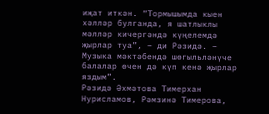иҗат иткән. “Тормышымда кыен хәлләр булганда, я шатлыклы мәлләр кичергәндә күңелемдә җырлар туа”, – ди Рәзидә. – Музыка мәктәбендә шөгыльләнүче балалар өчен дә күп кенә җырлар яздым”.
Рәзидә Әхмәтова Тимерхан Нурисламов, Рәмзинә Тимерова,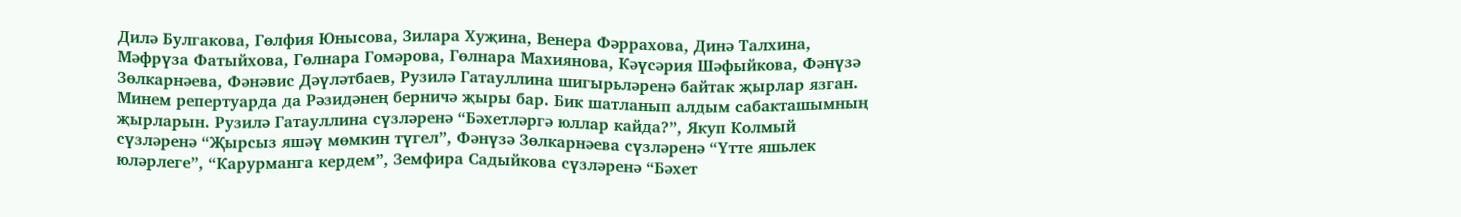Дилә Булгакова, Гөлфия Юнысова, Зилара Хуҗина, Венера Фәррахова, Динә Талхина, Мәфрүза Фатыйхова, Гөлнара Гомәрова, Гөлнара Махиянова, Кәүсәрия Шәфыйкова, Фәнүзә Зөлкарнәева, Фәнәвис Дәүләтбаев, Рузилә Гатауллина шигырьләренә байтак җырлар язган.
Минем репертуарда да Рәзидәнең берничә җыры бар. Бик шатланып алдым сабакташымның җырларын. Рузилә Гатауллина сүзләренә “Бәхетләргә юллар кайда?”, Якуп Колмый сүзләренә “Җырсыз яшәү мөмкин түгел”, Фәнүзә Зөлкарнәева сүзләренә “Үтте яшьлек юләрлеге”, “Карурманга кердем”, Земфира Садыйкова сүзләренә “Бәхет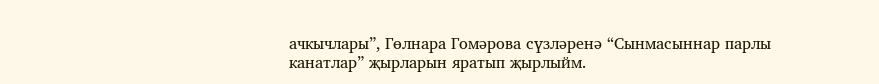ачкычлары”, Гөлнара Гомәрова сүзләренә “Сынмасыннар парлы канатлар” җырларын яратып җырлыйм.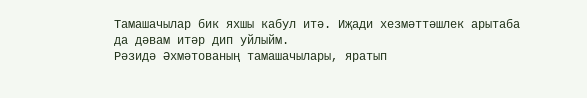Тамашачылар бик яхшы кабул итә. Иҗади хезмәттәшлек арытаба да дәвам итәр дип уйлыйм.
Рәзидә Әхмәтованың тамашачылары, яратып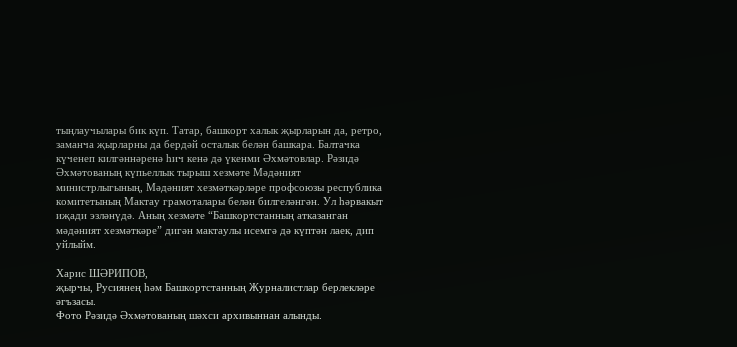тыңлаучылары бик күп. Татар, башкорт халык җырларын да, ретро, заманча җырларны да бердәй осталык белән башкара. Балтачка күченеп килгәннәренә һич кенә дә үкенми Әхмәтовлар. Рәзидә Әхмәтованың күпьеллык тырыш хезмәте Мәдәният министрлыгының, Мәдәният хезмәткәрләре профсоюзы республика комитетының Мактау грамоталары белән билгеләнгән. Ул һәрвакыт иҗади эзләнүдә. Аның хезмәте “Башкортстанның атказанган мәдәният хезмәткәре” дигән мактаулы исемгә дә күптән лаек, дип уйлыйм.

Харис ШӘРИПОВ,
җырчы, Русиянең һәм Башкортстанның Журналистлар берлекләре әгъзасы.
Фото Рәзидә Әхмәтованың шәхси архивыннан алынды.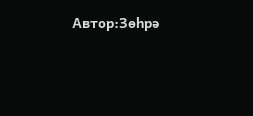Автор:Зөһрә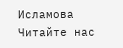Исламова
Читайте нас